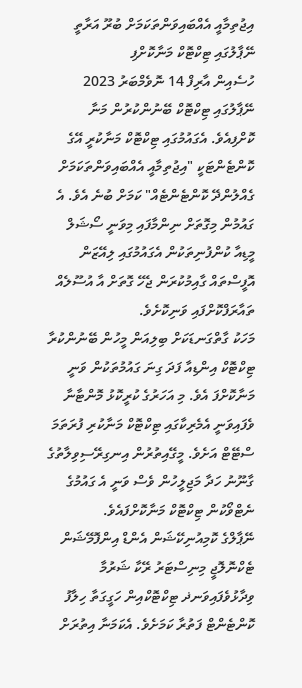އިޖުތިމާއީ އެއްބައިވަންތަކަމަށް ބުރޫ އަރާތީ ނޭޕާލުގައި ޓިކްޓޮކް މަނާކޮށްފި
ހުސެއިން އާރިފް 14 ނޮވެމްބަރު 2023
ނޭޕާލުގައި ޓިކްޓޮކް ބޭނުންކުރުން މަނާ ކޮށްފިއެވެ. އެގައުމުގައި ޓިކްޓޮކް މަނާކުރީ އޭގެ ކޮންޓެންޓަކީ "އިޖުތިމާއީ އެއްބައިވަންތަކަމަށް ގެއްލުންދޭ ކޮންޓެންޓެއް" ކަމަށް ބުނެ އެވެ. އެ ގައުމުން މިގޮތަށް ނިންމާފައި މިވަނީ ސޯޝަލް މީޑިއާ ކުންފުނިތަކުން އެގައުމުގައި ލިއޭޒަން އޮފީސްތައް ގާއިމުކުރަން ޖެހޭ ގޮތަށް އާ އުސޫލެއް ތައާރަފްކޮށްފައި ވަނިކޮށެވެ.
މަހަކު ގާތްގަނޑަކަށް ބިލިއަން މީހުން ބޭނުންކުރާ ޓިކްޓޮކް އިންޑިއާ ފަދަ ގިނަ ގައުމުތަކުން ވަނީ މަނާކޮށްފަ އެވެ. މި އަހަރުގެ ކުރީކޮޅު މޮންޓާނާ ވެފައިވަނީ އެމެރިކާގައި ޓިކްޓޮކް މަނާކުރި ފުރަތަމަ ސްޓޭޓް އަށެވެ. މީގޭއިތުރުން އިނގިރޭސިވިލާތުގެ ގާނޫނު ހަދާ މަޖިލީހުން ވެސް ވަނީ އެ ގައުމުގެ ނެޓްވޯކުން ޓިކްޓޮކް މަނާކޮށްފައެވެ.
ނޭޕާލްގެ ކޮމިއުނިކޭޝަން އެންޑް އިންފޮމޭޝަން ޓެކްނޮލޮޖީ މިނިސްޓަރު ރޭކާ ޝަރުމާ ވިދާޅުވެފައިވަނޛ ޓިކްޓޮކްއިން ހަގީގަތާ ހިލާފު ކޮންޓެންޓް ފަތުރާ ކަމަށެވެ. އެކަމަނާ އިތުރަށް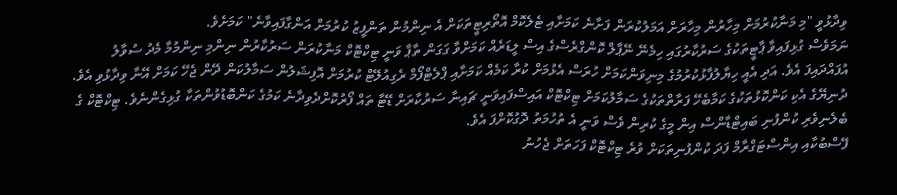ވިދާޅުވީ "މި މަނާކުރުމަށް މިހާރުން މިހާރަށް އަމަލުކުރަން ފަށާނެ ކަމަށާއި ޓެލެކޮމް އޮތޯރިޓީތަކަށް އެ ނިންމުން ތަންފީޒު ކުރުމަށް އަންގާފައިވާނެ" ކަމަށެވެ.
ނަމަވެސް ގުޅިފައިވާ ޕާޓީތަކުގެ ސަރުކާރުގައި ހިމެނޭ ނޭޕާލް ކޮންގްރެސްގެ އިސް ލީޑަރެއް ކަމަށްވާ ގަގަން ތާޕާ ވަނީ ޓިކްޓޮކް މަނާކުރަން ސަރުކާރުން ނިންމި ނިންމުމާ މެދު ސުވާލު އުފައްދައިފަ އެވެ. އަދި އެއީ ހިޔާލުފާޅުކުރުމުގެ މިނިވަންކަމަށް ހުރަސް އެޅުމަށް ކުރާ ކަމެއް ކަމަށާއި ޕްލެޓްފޯމް ރެގިއުލޭޓް ކުރުމަށް އޮފިޝަލުން ސަމާލުކަން ދޭން ޖެހޭ ކަމަށް އޭނާ ވިދާޅުވި އެވެ.
ދުނިޔޭގެ އެކި ކަންކޮޅުތަކުގެ ކަމާބެހޭ ފަރާތްތަކުގެ ސަމާލުކަމަށް ޓިކްޓޮކް އައިސްފައިވަނީ ޗައިނާ ސަރުކާރަށް ޑޭޓާ ތައް ފޯރުކޮށްދެވިދާނެ ކަމުގެ ކަންބޮޑުވުންތަކާ ގުޅިގެންނެވެ. ޓިކްޓޮކް ގެ ބެލެނިވެރި ކުންފުނި ބައިޓްޑާންސް އިން މީގެ ކުރިން ވެސް ވަނީ އެ ތުހުމަތު ދޮގުކޮށްފަ އެވެ.
ފޭސްބުކާއި އިންސްޓަގްރާމް ފަދަ ކުންފުނިތަކަށް ވުރެ ޓިކްޓޮކް ފަހަތަށް ޖެހުނު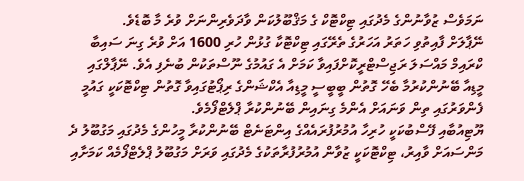ނަމަވެސް ޒުވާނުންގެ މެދުގައި ޓިކްޓޮކް ގެ މަޤްބޫލުކަން ވާދަވެރިންނަށް ވުރެ މާ ބޮޑެވެ.
ނޭޕާލަށް ފާއިތުވި ހަތަރު އަހަރުގެ ތެރޭގައި ޓިކްޓޮކާ ގުޅުން ހުރި 1600 އަށް ވުރެ ގިނަ ސައިބާ ކްރައިމް މައްސަލަ ރަޖިސްޓްރީކޮށްފައިވާ ކަމަށް އެ ގައުމުގެ ނޫސްތަކުން ބުނެފި އެވެ. ނޭޕާލްގައި މީޑިއާ ބޭނުންކުރުމާ ބެހޭ ގޮތުން ބީބީސީ މީޑިއާ އެކްޝަންގެ ރިޕޯޓުގައިވާ ގޮތުން ޓިކްޓޮކަކީ ގައުމީ ފެންވަރުގައި ތިން ވަނައަށް އެންމެ ގިނައިން ބޭނުންކުރާ ޕްލެޓްފޯމެވެ.
ޔޫޓިއުބާއި ފޭސްބުކަކީ ހުރިހާ އުމުރުފުރައެއްގެ އިންޓަނެޓް ބޭނުންކުރާ މީހުންގެ މެދުގައި މަގުބޫލު ދެ މަންސައަށް ވާއިރު، ޓިކްޓޮކަކީ ޒުވާން އުމުރުފުރާތަކުގެ މެދުގައި ވަރަށް މަގުބޫލު ޕްލެޓްފޯމެއް ކަމަށާއި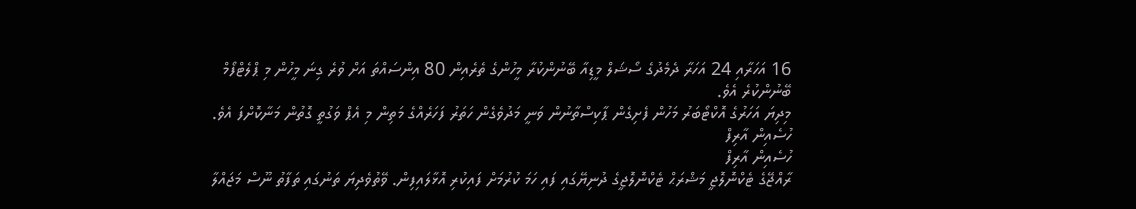16 އަހަރާއި 24 އަހަރާ ދެމެދުގެ ސޯޝަލް މީޑިއާ ބޭނުންކުރާ މީހުންގެ ތެރެއިން 80 އިންސައްތަ އަށް ވުރެ ގިނަ މީހުން މި ޕްލެޓްފޯމް ބޭނުންކުރެ އެވެ.
މިދިޔަ އަހަރުގެ އޮކްޓޯބަރު މަހުން ފެށިގެން ޕާކިސްތާނުން ވަނީ މަދުވެގެން ހަތަރު ފަހަރެއްގެ މަތިން މި އެޕް ވަގުތީ ގޮތުން މަނާކޮށްފަ އެވެ.
ހުސެއިން އާރިފް
ހުސެއިން އާރިފް
ރާއްޖޭގެ ޓެކްނޮލޮޖީ މަޝްރަޙް ޓެކްނޮލޮޖީގެ ދުނިޔޭގައި ފައި ހަމަ ކުރުމަށް ފައިކުރި އޮޅާލައިފިން. ވޭތުވެދިޔަ ތަނުގައި ތަފާތު ނޫސް މަޖައްލާ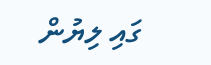ގައި ލިޔުން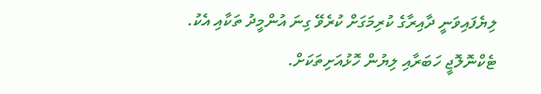ލިޔެފައިވަނީ ދާއިރާގެ ކުރިމަގަށް ކުރެވޭ ގިނަ އުންމީދު ތަކާއި އެކު.
ޓެކްނޮލޮޖީ ހަބަރާއި ލިޔުން ހޮޅުއަށިތަކަށް.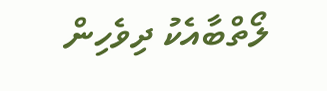ލޯތްބާއެކު ދިވެހިން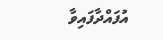އުފައްދާފައިވާ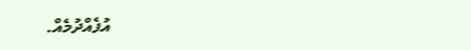އުފެއްދުމެއް.